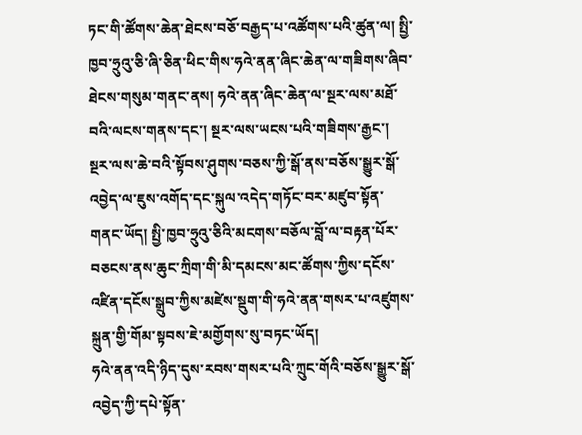ཏང་གི་ཚོགས་ཆེན་ཐེངས་བཅོ་བརྒྱད་པ་འཚོགས་པའི་ཚུན་ལ། སྤྱི་ཁྱབ་ཧྲུའུ་ཅི་ཞི་ཅིན་ཕིང་གིས་ཧའེ་ནན་ཞིང་ཆེན་ལ་གཟིགས་ཞིབ་ཐེངས་གསུམ་གནང་ནས། ཧའེ་ནན་ཞིང་ཆེན་ལ་སྔར་ལས་མཐོ་བའི་ལངས་གནས་དང་། སྔར་ལས་ཡངས་པའི་གཟིགས་རྒྱང་། སྔར་ལས་ཆེ་བའི་སྟོབས་ཤུགས་བཅས་ཀྱི་སྒོ་ནས་བཅོས་སྒྱུར་སྒོ་འབྱེད་ལ་ཇུས་འགོད་དང་སྐུལ་འདེད་གཏོང་བར་མཛུབ་སྟོན་གནང་ཡོད། སྤྱི་ཁྱབ་ཧྲུའུ་ཅིའི་མངགས་བཅོལ་བློ་ལ་བརྟན་པོར་བཅངས་ནས་ཆུང་ཀྲིག་གི་མི་དམངས་མང་ཚོགས་ཀྱིས་དངོས་འཛིན་དངོས་སྒྲུབ་ཀྱིས་མཛེས་སྡུག་གི་ཧའེ་ནན་གསར་པ་འཛུགས་སྐྲུན་གྱི་གོམ་སྟབས་ཇེ་མགྱོགས་སུ་བཏང་ཡོད།
ཧའེ་ནན་འདི་ཉིད་དུས་རབས་གསར་པའི་ཀྲུང་གོའི་བཅོས་སྒྱུར་སྒོ་འབྱེད་ཀྱི་དཔེ་སྟོན་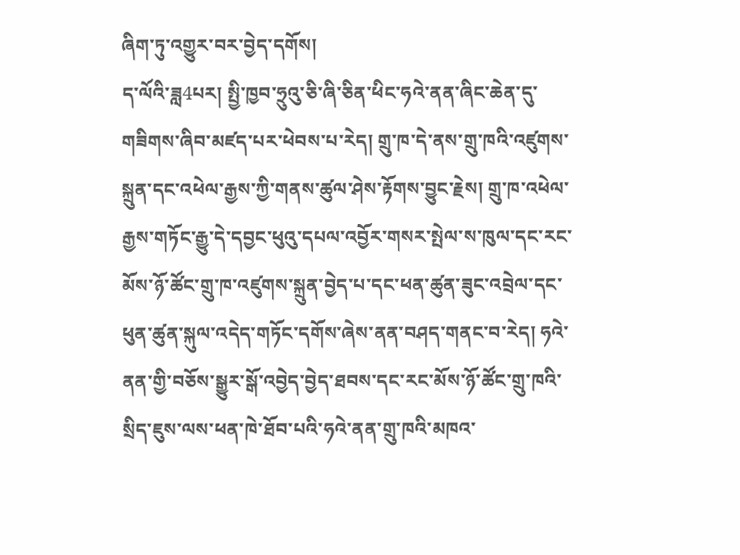ཞིག་ཏུ་འགྱུར་བར་བྱེད་དགོས།
ད་ལོའི་ཟླ4པར། སྤྱི་ཁྱབ་ཧྲུའུ་ཅི་ཞི་ཅིན་ཕིང་ཧའེ་ནན་ཞིང་ཆེན་དུ་གཟིགས་ཞིབ་མཛད་པར་ཕེབས་པ་རེད། གྲུ་ཁ་དེ་ནས་གྲུ་ཁའི་འཛུགས་སྐྲུན་དང་འཕེལ་རྒྱས་ཀྱི་གནས་ཚུལ་ཤེས་རྟོགས་བྱུང་རྗེས། གྲུ་ཁ་འཕེལ་རྒྱས་གཏོང་རྒྱུ་དེ་དབྱང་ཕུའུ་དཔལ་འབྱོར་གསར་སྤེལ་ས་ཁུལ་དང་རང་མོས་ཉོ་ཚོང་གྲུ་ཁ་འཛུགས་སྐྲུན་བྱེད་པ་དང་ཕན་ཚུན་ཟུང་འབྲེལ་དང་ཕུན་ཚུན་སྐུལ་འདེད་གཏོང་དགོས་ཞེས་ནན་བཤད་གནང་བ་རེད། ཧའེ་ནན་གྱི་བཅོས་སྒྱུར་སྒོ་འབྱེད་བྱེད་ཐབས་དང་རང་མོས་ཉོ་ཚོང་གྲུ་ཁའི་སྲིད་ཇུས་ལས་ཕན་ཁེ་ཐོབ་པའི་ཧའེ་ནན་གྲུ་ཁའི་མཁའ་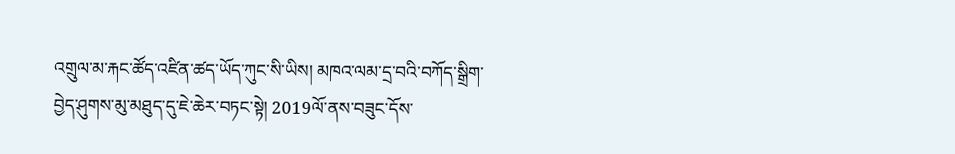འགྲུལ་མ་རྐང་ཚོད་འཛིན་ཚད་ཡོད་ཀུང་སི་ཡིས། མཁའ་ལམ་དྲ་བའི་བཀོད་སྒྲིག་བྱེད་ཤུགས་མུ་མཐུད་དུ་ཇེ་ཆེར་བཏང་སྟེ། 2019ལོ་ནས་བཟུང་དོས་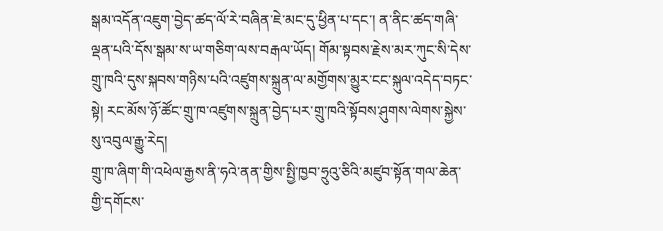སྒམ་འདོན་འཇུག་བྱེད་ཚད་ལོ་རེ་བཞིན་ཇེ་མང་དུ་ཕྱིན་པ་དང་། ན་ནིང་ཚད་གཞི་ལྡན་པའི་དོས་སྒམ་ས་ཡ་གཅིག་ལས་བརྒལ་ཡོད། གོམ་སྟབས་རྗེས་མར་ཀུང་སི་དེས་གྲུ་ཁའི་དུས་སྐབས་གཉིས་པའི་འཛུགས་སྐྲུན་ལ་མགྱོགས་མྱུར་ངང་སྐུལ་འདེད་བཏང་སྟེ། རང་མོས་ཉོ་ཚོང་གྲུ་ཁ་འཛུགས་སྐྲུན་བྱེད་པར་གྲུ་ཁའི་སྟོབས་ཤུགས་ལེགས་སྐྱེས་སུ་འབུལ་རྒྱུ་རེད།
གྲུ་ཁ་ཞིག་གི་འཕེལ་རྒྱས་ནི་ཧའེ་ནན་གྱིས་སྤྱི་ཁྱབ་ཧྲུའུ་ཅིའི་མཛུབ་སྟོན་གལ་ཆེན་གྱི་དགོངས་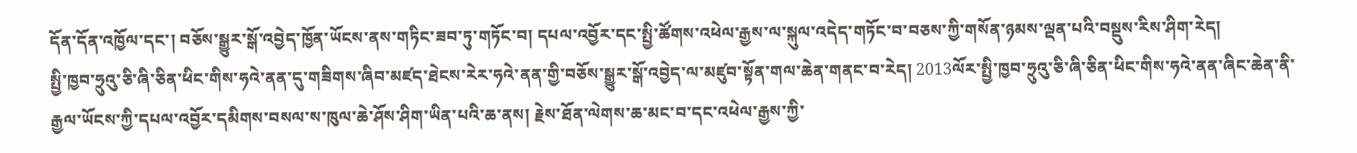དོན་དོན་འཁྱོལ་དང་། བཅོས་སྒྱུར་སྒོ་འབྱེད་ཁྱོན་ཡོངས་ནས་གཏིང་ཟབ་ཏུ་གཏོང་བ། དཔལ་འབྱོར་དང་སྤྱི་ཚོགས་འཕེལ་རྒྱས་ལ་སྐུལ་འདེད་གཏོང་བ་བཅས་ཀྱི་གསོན་ཉམས་ལྡན་པའི་བསྡུས་རིས་ཤིག་རེད།
སྤྱི་ཁྱབ་ཧྲུའུ་ཅི་ཞི་ཅིན་ཕིང་གིས་ཧའེ་ནན་དུ་གཟིགས་ཞིབ་མཛད་ཐེངས་རེར་ཧའེ་ནན་གྱི་བཅོས་སྒྱུར་སྒོ་འབྱེད་ལ་མཛུབ་སྟོན་གལ་ཆེན་གནང་བ་རེད། 2013ལོར་སྤྱི་ཁྱབ་ཧྲུའུ་ཅི་ཞི་ཅིན་ཕིང་གིས་ཧའེ་ནན་ཞིང་ཆེན་ནི་རྒྱལ་ཡོངས་ཀྱི་དཔལ་འབྱོར་དམིགས་བསལ་ས་ཁུལ་ཆེ་ཤོས་ཤིག་ཡིན་པའི་ཆ་ནས། རྗེས་ཐོན་ལེགས་ཆ་མང་བ་དང་འཕེལ་རྒྱས་ཀྱི་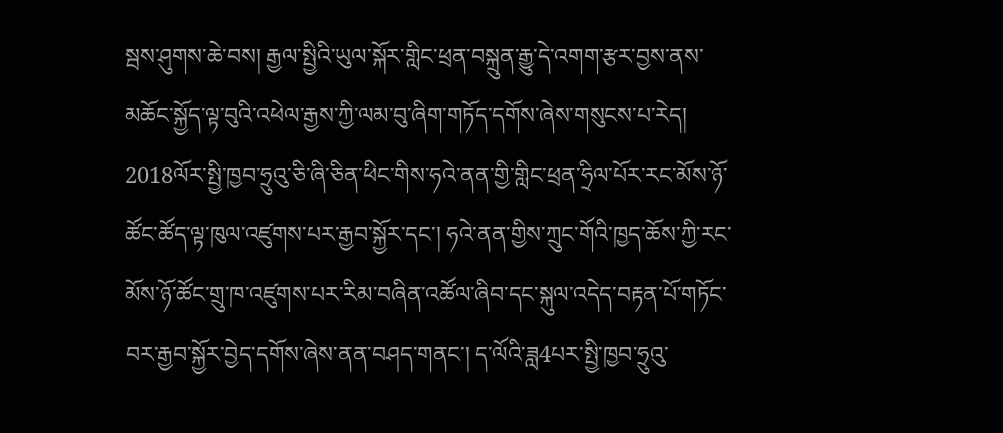སྦས་ཤུགས་ཆེ་བས། རྒྱལ་སྤྱིའི་ཡུལ་སྐོར་གླིང་ཕྲན་བསྐྲུན་རྒྱུ་དེ་འགག་རྩར་བྱས་ནས་མཆོང་སྐྱོད་ལྟ་བུའི་འཕེལ་རྒྱས་ཀྱི་ལམ་བུ་ཞིག་གཏོད་དགོས་ཞེས་གསུངས་པ་རེད། 2018ལོར་སྤྱི་ཁྱབ་ཧྲུའུ་ཅི་ཞི་ཅིན་ཕིང་གིས་ཧའེ་ནན་གྱི་གླིང་ཕྲན་ཧྲིལ་པོར་རང་མོས་ཉོ་ཚོང་ཚོད་ལྟ་ཁུལ་འཛུགས་པར་རྒྱབ་སྐྱོར་དང་། ཧའེ་ནན་གྱིས་ཀྲུང་གོའི་ཁྱད་ཆོས་ཀྱི་རང་མོས་ཉོ་ཚོང་གྲུ་ཁ་འཛུགས་པར་རིམ་བཞིན་འཚོལ་ཞིབ་དང་སྐུལ་འདེད་བརྟན་པོ་གཏོང་བར་རྒྱབ་སྐྱོར་བྱེད་དགོས་ཞེས་ནན་བཤད་གནང་། ད་ལོའི་ཟླ4པར་སྤྱི་ཁྱབ་ཧྲུའུ་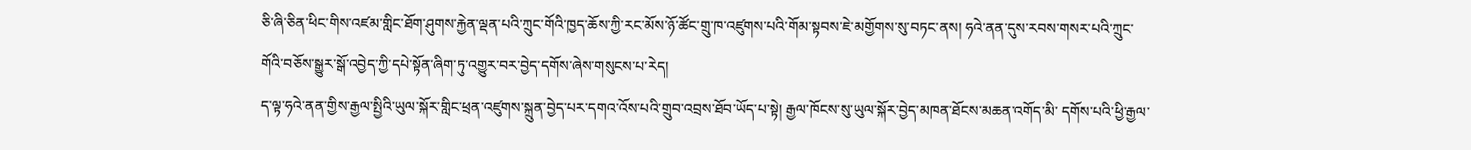ཅི་ཞི་ཅིན་ཕིང་གིས་འཛམ་གླིང་ཐོག་ཤུགས་རྐྱེན་ལྡན་པའི་ཀྲུང་གོའི་ཁྱད་ཆོས་ཀྱི་རང་མོས་ཉོ་ཚོང་གྲུ་ཁ་འཛུགས་པའི་གོམ་སྟབས་ཇེ་མགྱོགས་སུ་བཏང་ནས། ཧའེ་ནན་དུས་རབས་གསར་པའི་ཀྲུང་གོའི་བཅོས་སྒྱུར་སྒོ་འབྱེད་ཀྱི་དཔེ་སྟོན་ཞིག་ཏུ་འགྱུར་བར་བྱེད་དགོས་ཞེས་གསུངས་པ་རེད།
ད་ལྟ་ཧའེ་ནན་གྱིས་རྒྱལ་སྤྱིའི་ཡུལ་སྐོར་གླིང་ཕྲན་འཛུགས་སྐྲུན་བྱེད་པར་དགའ་འོས་པའི་གྲུབ་འབྲས་ཐོབ་ཡོད་པ་སྟེ། རྒྱལ་ཁོངས་སུ་ཡུལ་སྐོར་བྱེད་མཁན་ཐོངས་མཆན་འགོད་མི་ དགོས་པའི་ཕྱི་རྒྱལ་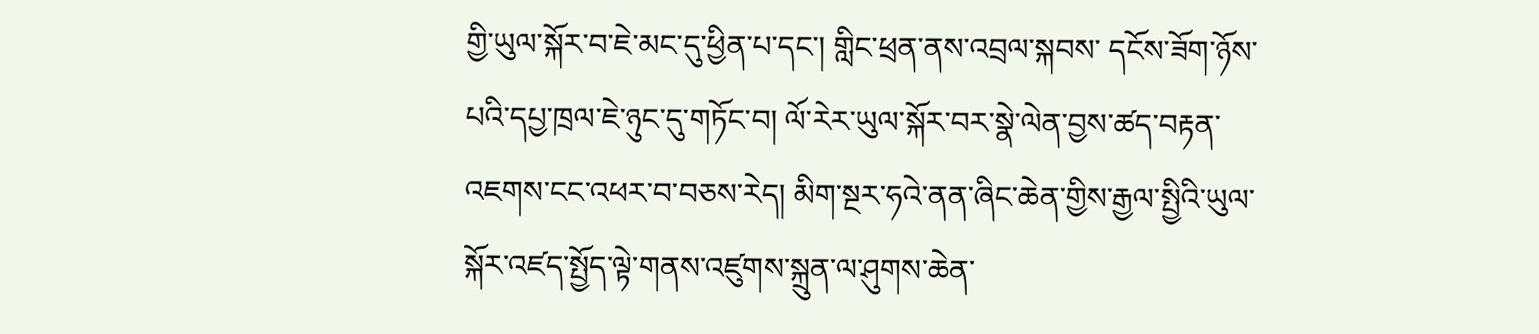གྱི་ཡུལ་སྐོར་བ་ཇེ་མང་དུ་ཕྱིན་པ་དང་། གླིང་ཕྲན་ནས་འབྲལ་སྐབས་ དངོས་ཟོག་ཉོས་པའི་དཔྱ་ཁྲལ་ཇེ་ཉུང་དུ་གཏོང་བ། ལོ་རེར་ཡུལ་སྐོར་བར་སྣེ་ལེན་བྱས་ཚད་བརྟན་འཇགས་ངང་འཕར་བ་བཅས་རེད། མིག་སྔར་ཧའེ་ནན་ཞིང་ཆེན་གྱིས་རྒྱལ་སྤྱིའི་ཡུལ་སྐོར་འཛད་སྤྱོད་ལྟེ་གནས་འཛུགས་སྐྲུན་ལ་ཤུགས་ཆེན་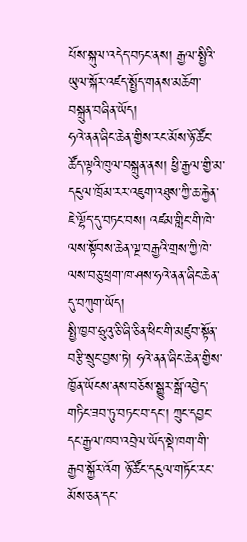པོས་སྐུལ་འདེད་བཏང་ནས། རྒྱལ་སྤྱིའི་ཡུལ་སྐོར་འཛད་སྤྱོད་གནས་མཆོག་བསྐྲུན་བཞིན་ཡོད།
ཧའེ་ནན་ཞིང་ཆེན་གྱིས་རང་མོས་ཉོ་ཚོང་ཚོད་ལྟའི་ཁུལ་བསྐྲུན་ནས། ཕྱི་རྒྱལ་གྱི་མ་དངུལ་ཁྲོམ་རར་འཇུག་འཐུས་ཀྱི་ཆ་རྐྱེན་ཇེ་ལྷོད་དུ་བཏང་བས། འཛམ་གླིང་གི་ཁེ་ལས་སྟོབས་ཆེན་ལྔ་བརྒྱའི་གྲས་ཀྱི་ཁེ་ལས་བཅུ་ཕྲག་ཁ་ཤས་ཧའེ་ནན་ཞིང་ཆེན་དུ་བཀུག་ཡོད།
སྤྱི་ཁྱབ་ཧྲུའུ་ཅི་ཞི་ཅིན་ཕིང་གི་མཛུབ་སྟོན་བརྩི་སྲུང་བྱས་ཏེ། ཧའེ་ནན་ཞིང་ཆེན་གྱིས་ ཁྱོན་ཡོངས་ནས་བཅོས་སྒྱུར་སྒོ་འབྱེད་གཏིང་ཟབ་ཏུ་བཏང་བ་དང་། ཀྲུང་དབྱང་དང་རྒྱལ་ཁབ་འབྲེལ་ཡོད་སྡེ་ཁག་གི་རྒྱབ་སྐྱོར་འོག ཉོ་ཚོང་དངུལ་གཏོང་རང་མོས་ཅན་དང་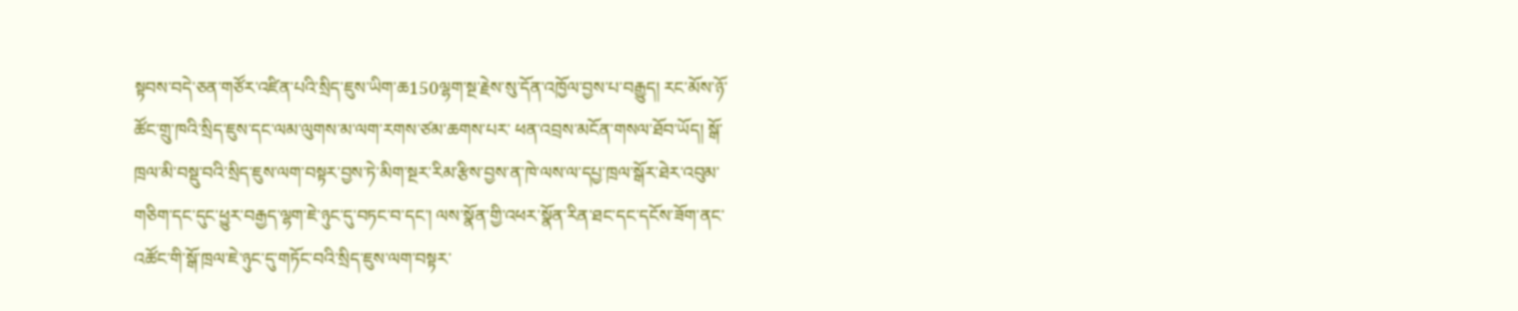སྟབས་བདེ་ཅན་གཙོར་འཛིན་པའི་སྲིད་ཇུས་ཡིག་ཆ150ལྷག་སྔ་རྗེས་སུ་དོན་འཁྱོལ་བྱས་པ་བརྒྱུད། རང་མོས་ཉོ་ཚོང་གྲུ་ཁའི་སྲིད་ཇུས་དང་ལམ་ལུགས་མ་ལག་རགས་ཙམ་ཆགས་པར་ ཕན་འབྲས་མངོན་གསལ་ཐོབ་ཡོད། སྒོ་ཁྲལ་མི་བསྡུ་བའི་སྲིད་ཇུས་ལག་བསྟར་བྱས་ཏེ་མིག་སྔར་རིམ་རྩིས་བྱས་ན་ཁེ་ལས་ལ་དཔྱ་ཁྲལ་སྒོར་ཐེར་འབུམ་གཅིག་དང་དུང་ཕྱུར་བརྒྱད་ལྷག་ཇེ་ཉུང་དུ་བཏང་བ་དང་། ལས་སྣོན་གྱི་འཕར་སྣོན་རིན་ཐང་དང་དངོས་ཟོག་ནང་འཚོང་གི་སྒོ་ཁྲལ་ཇེ་ཉུང་དུ་གཏོང་བའི་སྲིད་ཇུས་ལག་བསྟར་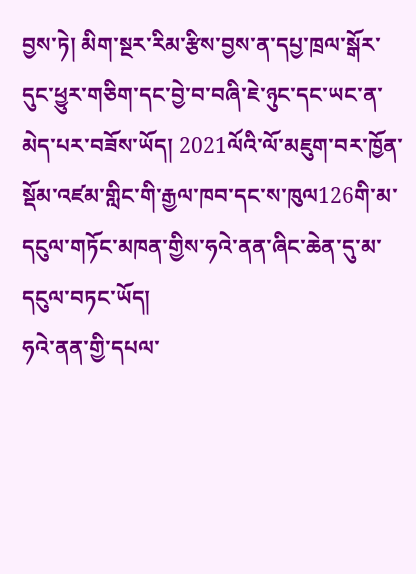བྱས་ཏེ། མིག་སྔར་རིམ་རྩིས་བྱས་ན་དཔྱ་ཁྲལ་སྒོར་དུང་ཕྱུར་གཅིག་དང་བྱེ་བ་བཞི་ཇེ་ཉུང་དང་ཡང་ན་མེད་པར་བཟོས་ཡོད། 2021ལོའི་ལོ་མཇུག་བར་ཁྱོན་སྡོམ་འཛམ་གླིང་གི་རྒྱལ་ཁབ་དང་ས་ཁུལ126གི་མ་དངུལ་གཏོང་མཁན་གྱིས་ཧའེ་ནན་ཞིང་ཆེན་དུ་མ་དངུལ་བཏང་ཡོད།
ཧའེ་ནན་གྱི་དཔལ་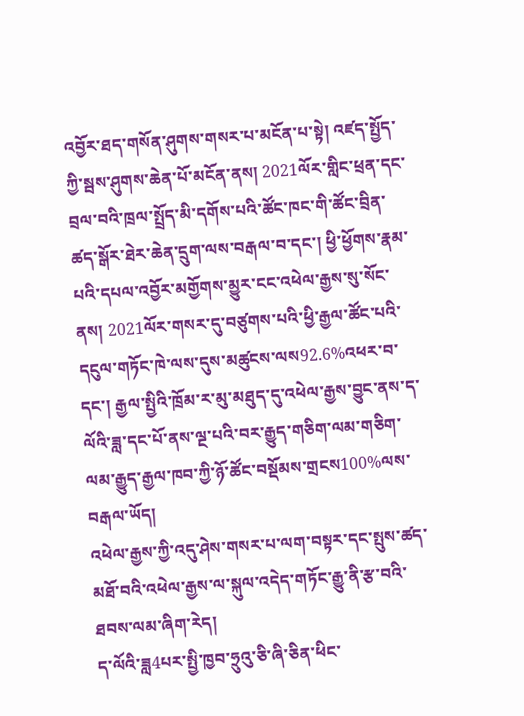འབྱོར་ཐད་གསོན་ཤུགས་གསར་པ་མངོན་པ་སྟེ། འཛད་སྤྱོད་ཀྱི་སྦས་ཤུགས་ཆེན་པོ་མངོན་ནས། 2021ལོར་གླིང་ཕྲན་དང་བྲལ་བའི་ཁྲལ་སྤྲོད་མི་དགོས་པའི་ཚོང་ཁང་གི་ཚོང་བྲིན་ཚད་སྒོར་ཐེར་ཆེན་དྲུག་ལས་བརྒལ་བ་དང་། ཕྱི་ཕྱོགས་རྣམ་པའི་དཔལ་འབྱོར་མགྱོགས་མྱུར་ངང་འཕེལ་རྒྱས་སུ་སོང་ནས། 2021ལོར་གསར་དུ་བཙུགས་པའི་ཕྱི་རྒྱལ་ཚོང་པའི་དངུལ་གཏོང་ཁེ་ལས་དུས་མཚུངས་ལས92.6%འཕར་བ་དང་། རྒྱལ་སྤྱིའི་ཁྲོམ་ར་མུ་མཐུད་དུ་འཕེལ་རྒྱས་བྱུང་ནས་ད་ལོའི་ཟླ་དང་པོ་ནས་ལྔ་པའི་བར་རྒྱུད་གཅིག་ལམ་གཅིག་ལམ་རྒྱུད་རྒྱལ་ཁབ་ཀྱི་ཉོ་ཚོང་བསྡོམས་གྲངས100%ལས་བརྒལ་ཡོད།
འཕེལ་རྒྱས་ཀྱི་འདུ་ཤེས་གསར་པ་ལག་བསྟར་དང་སྤུས་ཚད་མཐོ་བའི་འཕེལ་རྒྱས་ལ་སྐུལ་འདེད་གཏོང་རྒྱུ་ནི་རྩ་བའི་ཐབས་ལམ་ཞིག་རེད།
ད་ལོའི་ཟླ4པར་སྤྱི་ཁྱབ་ཧྲུའུ་ཅི་ཞི་ཅིན་ཕིང་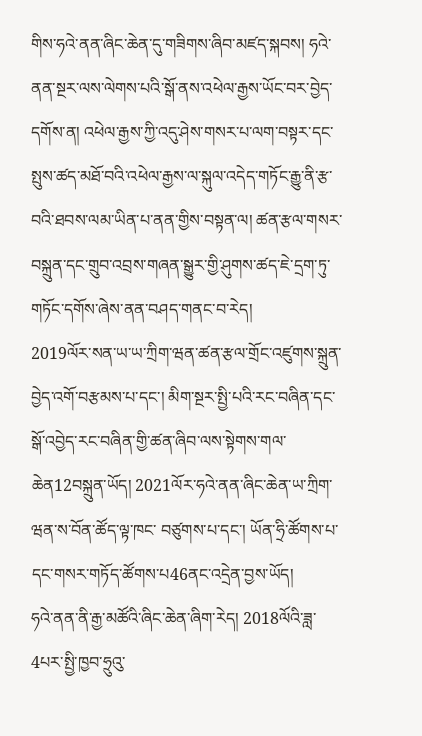གིས་ཧའེ་ནན་ཞིང་ཆེན་དུ་གཟིགས་ཞིབ་མཛད་སྐབས། ཧའེ་ནན་སྔར་ལས་ལེགས་པའི་སྒོ་ནས་འཕེལ་རྒྱས་ཡོང་བར་བྱེད་དགོས་ན། འཕེལ་རྒྱས་ཀྱི་འདུ་ཤེས་གསར་པ་ལག་བསྟར་དང་སྤུས་ཚད་མཐོ་བའི་འཕེལ་རྒྱས་ལ་སྐུལ་འདེད་གཏོང་རྒྱུ་ནི་རྩ་བའི་ཐབས་ལམ་ཡིན་པ་ནན་གྱིས་བསྟན་ལ། ཚན་རྩལ་གསར་བསྐྲུན་དང་གྲུབ་འབྲས་གཞན་སྒྱུར་གྱི་ཤུགས་ཚད་ཇེ་དྲག་ཏུ་གཏོང་དགོས་ཞེས་ནན་བཤད་གནང་བ་རེད།
2019ལོར་སན་ཡ་ཡ་ཀྲིག་ཝན་ཚན་རྩལ་གྲོང་འཛུགས་སྐྲུན་བྱེད་འགོ་བརྩམས་པ་དང་། མིག་སྔར་སྤྱི་པའི་རང་བཞིན་དང་སྒོ་འབྱེད་རང་བཞིན་གྱི་ཚན་ཞིབ་ལས་སྟེགས་གལ་ཆེན12བསྐྲུན་ཡོད། 2021ལོར་ཧའེ་ནན་ཞིང་ཆེན་ཡ་ཀྲིག་ཝན་ས་བོན་ཚོད་ལྟ་ཁང་ བཙུགས་པ་དང་། ཡོན་ཧྲི་ཚོགས་པ་དང་གསར་གཏོད་ཚོགས་པ46ནང་འདྲེན་བྱས་ཡོད།
ཧའེ་ནན་ནི་རྒྱ་མཚོའི་ཞིང་ཆེན་ཞིག་རེད། 2018ལོའི་ཟླ་4པར་སྤྱི་ཁྱབ་ཧྲུའུ་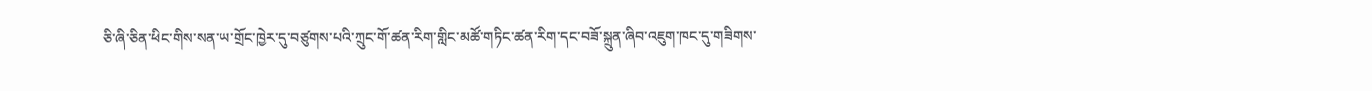ཅི་ཞི་ཅིན་ཕིང་གིས་སན་ཡ་གྲོང་ཁྱེར་དུ་བཙུགས་པའི་ཀྲུང་གོ་ཚན་རིག་གླིང་མཚོ་གཏིང་ཚན་རིག་དང་བཟོ་སྐྲུན་ཞིབ་འཇུག་ཁང་དུ་གཟིགས་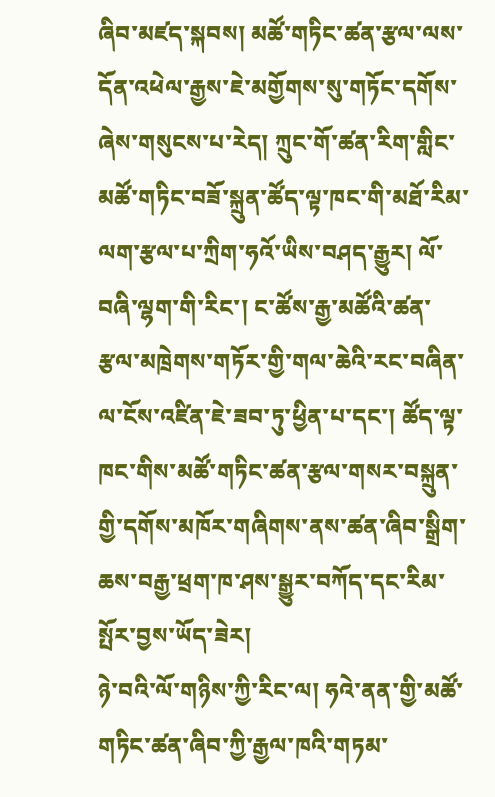ཞིབ་མཛད་སྐབས། མཚོ་གཏིང་ཚན་རྩལ་ལས་དོན་འཕེལ་རྒྱས་ཇེ་མགྱོགས་སུ་གཏོང་དགོས་ཞེས་གསུངས་པ་རེད། ཀྲུང་གོ་ཚན་རིག་གླིང་མཚོ་གཏིང་བཟོ་སྐྲུན་ཚོད་ལྟ་ཁང་གི་མཐོ་རིམ་ལག་རྩལ་པ་ཀྲིག་ཧའོ་ཡིས་བཤད་རྒྱུར། ལོ་བཞི་ལྷག་གི་རིང་། ང་ཚོས་རྒྱ་མཚོའི་ཚན་རྩལ་མཁྲེགས་གཏོར་གྱི་གལ་ཆེའི་རང་བཞིན་ལ་ངོས་འཛིན་ཇེ་ཟབ་ཏུ་ཕྱིན་པ་དང་། ཚོད་ལྟ་ཁང་གིས་མཚོ་གཏིང་ཚན་རྩལ་གསར་བསྐྲུན་གྱི་དགོས་མཁོར་གཞིགས་ནས་ཚན་ཞིབ་སྒྲིག་ཆས་བརྒྱ་ཕྲག་ཁ་ཤས་སྒྱུར་བཀོད་དང་རིམ་སྤོར་བྱས་ཡོད་ཟེར།
ཉེ་བའི་ལོ་གཉིས་ཀྱི་རིང་ལ། ཧའེ་ནན་གྱི་མཚོ་གཏིང་ཚན་ཞིབ་ཀྱི་རྒྱལ་ཁའི་གཏམ་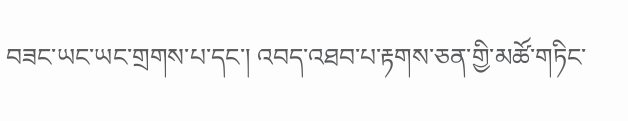བཟང་ཡང་ཡང་གྲགས་པ་དང་། འབད་འཐབ་པ་རྟགས་ཅན་གྱི་མཚོ་གཏིང་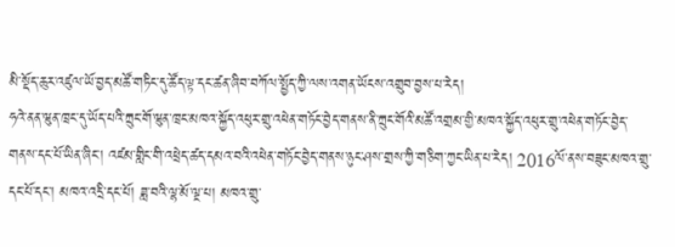མི་སྡོད་ཆུར་འཛུལ་ཡོ་བྱད་མཚོ་གཏིང་དུ་ཚོད་ལྟ་དང་ཚན་ཞིབ་བཀོལ་སྤྱོད་ཀྱི་ལས་འགན་ཡོངས་འགྲུབ་བྱས་པ་རེད།
ཧའེ་ནན་ཝུན་ཁྲང་དུ་ཡོད་པའི་ཀྲུང་གོ་ཝུན་ཁྲང་མཁའ་སྐྱོད་འཕུར་གྲུ་འཕེན་གཏོང་བྱེད་གནས་ནི་ཀྲུང་གོའི་མཚོ་འགྲམ་གྱི་མཁའ་སྐྱོད་འཕུར་གྲུ་འཕེན་གཏོང་བྱེད་གནས་དང་པོ་ཡིན་ཞིང་། འཛམ་གླིང་གི་འཕྲེད་ཚད་དམའ་བའི་འཕེན་གཏོང་བྱེད་གནས་ཉུང་ཤས་གྲས་ཀྱི་གཅིག་ཀྱང་ཡིན་པ་རེད། 2016ལོ་ནས་བཟུང་མཁའ་གྲུ་དང་པོ་དང་། མཁའ་འདྲི་དང་པོ། ཟླ་བའི་ལྷ་མོ་ལྔ་པ། མཁའ་གྲུ་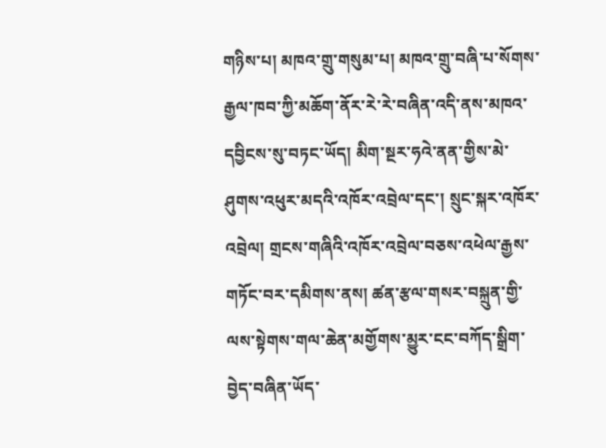གཉིས་པ། མཁའ་གྲུ་གསུམ་པ། མཁའ་གྲུ་བཞི་པ་སོགས་རྒྱལ་ཁབ་ཀྱི་མཆོག་ནོར་རེ་རེ་བཞིན་འདི་ནས་མཁའ་དབྱིངས་སུ་བཏང་ཡོད། མིག་སྔར་ཧའེ་ནན་གྱིས་མེ་ཤུགས་འཕུར་མདའི་འཁོར་འབྲེལ་དང་། སྲུང་སྐར་འཁོར་འབྲེལ། གྲངས་གཞིའི་འཁོར་འབྲེལ་བཅས་འཕེལ་རྒྱས་གཏོང་བར་དམིགས་ནས། ཚན་རྩལ་གསར་བསྐྲུན་གྱི་ལས་སྟེགས་གལ་ཆེན་མགྱོགས་མྱུར་ངང་བཀོད་སྒྲིག་བྱེད་བཞིན་ཡོད་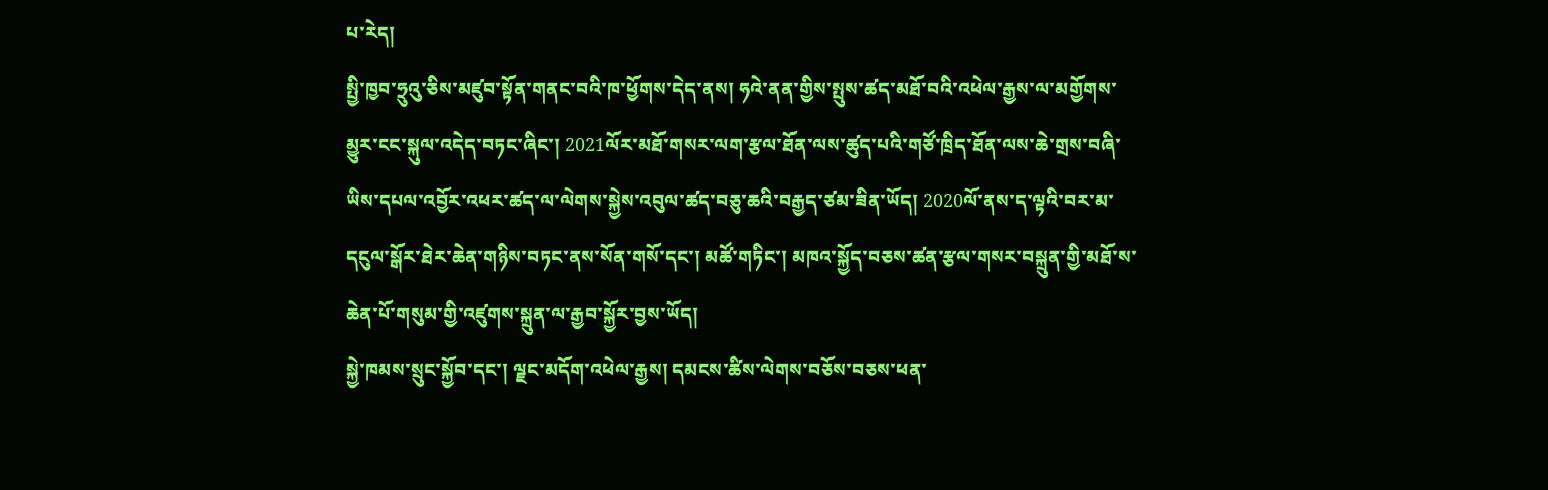པ་རེད།
སྤྱི་ཁྱབ་ཧྲུའུ་ཅིས་མཛུབ་སྟོན་གནང་བའི་ཁ་ཕྱོགས་དེད་ནས། ཧའེ་ནན་གྱིས་སྤུས་ཚད་མཐོ་བའི་འཕེལ་རྒྱས་ལ་མགྱོགས་མྱུར་ངང་སྐུལ་འདེད་བཏང་ཞིང་། 2021ལོར་མཐོ་གསར་ལག་རྩལ་ཐོན་ལས་ཚུད་པའི་གཙོ་ཁྲིད་ཐོན་ལས་ཆེ་གྲས་བཞི་ཡིས་དཔལ་འབྱོར་འཕར་ཚད་ལ་ལེགས་སྐྱེས་འབུལ་ཚད་བཅུ་ཆའི་བརྒྱད་ཙམ་ཟིན་ཡོད། 2020ལོ་ནས་ད་ལྟའི་བར་མ་དངུལ་སྒོར་ཐེར་ཆེན་གཉིས་བཏང་ནས་སོན་གསོ་དང་། མཚོ་གཏིང་། མཁའ་སྐྱོད་བཅས་ཚན་རྩལ་གསར་བསྐྲུན་གྱི་མཐོ་ས་ཆེན་པོ་གསུམ་གྱི་འཛུགས་སྐྲུན་ལ་རྒྱབ་སྐྱོར་བྱས་ཡོད།
སྐྱེ་ཁམས་སྲུང་སྐྱོབ་དང་། ལྗང་མདོག་འཕེལ་རྒྱས། དམངས་ཚིས་ལེགས་བཅོས་བཅས་ཕན་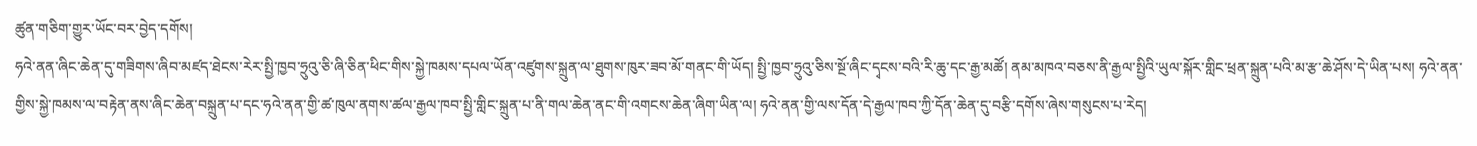ཚུན་གཅིག་གྱུར་ཡོང་བར་བྱེད་དགོས།
ཧའེ་ནན་ཞིང་ཆེན་དུ་གཟིགས་ཞིབ་མཛད་ཐེངས་རེར་སྤྱི་ཁྱབ་ཧྲུའུ་ཅི་ཞི་ཅིན་ཕིང་གིས་སྐྱེ་ཁམས་དཔལ་ཡོན་འཛུགས་སྐྲུན་ལ་ཐུགས་ཁུར་ཟབ་མོ་གནང་གི་ཡོད། སྤྱི་ཁྱབ་ཧྲུའུ་ཅིས་སྔོ་ཞིང་དྭངས་བའི་རི་ཆུ་དང་རྒྱ་མཚོ། ནམ་མཁའ་བཅས་ནི་རྒྱལ་སྤྱིའི་ཡུལ་སྐོར་གླིང་ཕྲན་སྐྲུན་པའི་མ་རྩ་ཆེ་ཤོས་དེ་ཡིན་པས། ཧའེ་ནན་གྱིས་སྐྱེ་ཁམས་ལ་བརྟེན་ནས་ཞིང་ཆེན་བསྐྲུན་པ་དང་ཧའེ་ནན་གྱི་ཚ་ཁུལ་ནགས་ཚལ་རྒྱལ་ཁབ་སྤྱི་གླིང་སྐྲུན་པ་ནི་གལ་ཆེན་ནང་གི་འགངས་ཆེན་ཞིག་ཡིན་ལ། ཧའེ་ནན་གྱི་ལས་དོན་དེ་རྒྱལ་ཁབ་ཀྱི་དོན་ཆེན་དུ་བརྩི་དགོས་ཞེས་གསུངས་པ་རེད།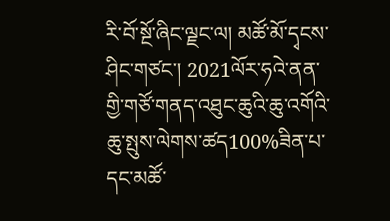རི་བོ་སྔོ་ཞིང་ལྗང་ལ། མཚོ་མོ་དྭངས་ཤིང་གཙང་། 2021ལོར་ཧའེ་ནན་གྱི་གཙོ་གནད་འཐུང་ཆུའི་ཆུ་འགོའི་ཆུ་སྤུས་ལེགས་ཚད100%ཟིན་པ་དང་མཚོ་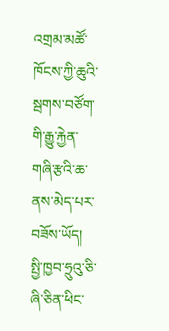འགྲམ་མཚོ་ཁོངས་ཀྱི་ཆུའི་སྦགས་བཙོག་གི་རྒྱུ་རྐྱེན་གཞི་རྩའི་ཆ་ནས་མེད་པར་བཟོས་ཡོད།
སྤྱི་ཁྱབ་ཧྲུའུ་ཅི་ཞི་ཅིན་ཕིང་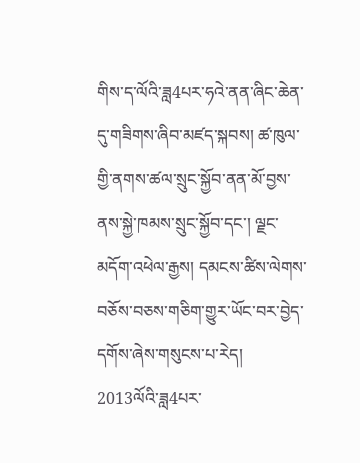གིས་ད་ལོའི་ཟླ4པར་ཧའེ་ནན་ཞིང་ཆེན་དུ་གཟིགས་ཞིབ་མཛད་སྐབས། ཚ་ཁུལ་གྱི་ནགས་ཚལ་སྲུང་སྐྱོབ་ནན་མོ་བྱས་ནས་སྐྱེ་ཁམས་སྲུང་སྐྱོབ་དང་། ལྗང་མདོག་འཕེལ་རྒྱས། དམངས་ཚིས་ལེགས་བཅོས་བཅས་གཅིག་གྱུར་ཡོང་བར་བྱེད་དགོས་ཞེས་གསུངས་པ་རེད།
2013ལོའི་ཟླ4པར་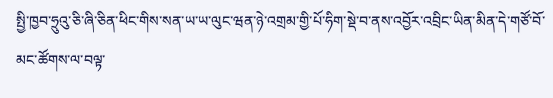སྤྱི་ཁྱབ་ཧྲུའུ་ཅི་ཞི་ཅིན་ཕིང་གིས་སན་ཡ་ཡ་ལུང་ཝན་ཉེ་འགྲམ་གྱི་པོ་ཧིག་སྡེ་བ་ནས་འབྱོར་འབྲིང་ཡིན་མིན་དེ་གཙོ་བོ་མང་ཚོགས་ལ་བལྟ་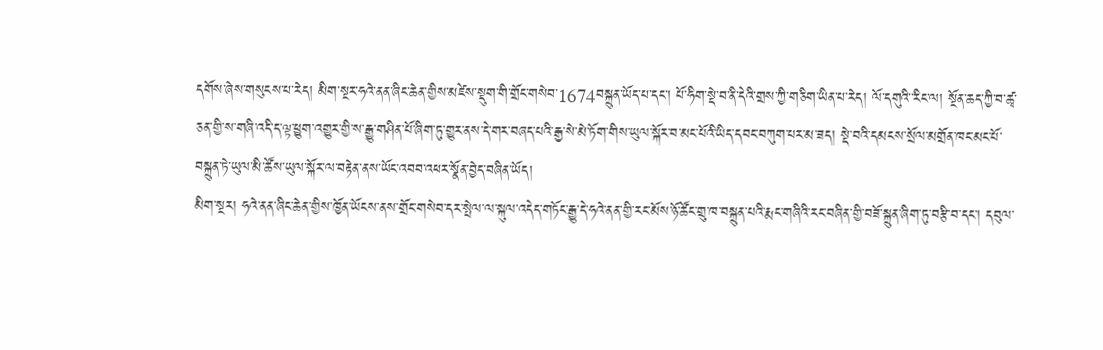དགོས་ཞེས་གསུངས་པ་རེད། མིག་སྔར་ཧའེ་ནན་ཞིང་ཆེན་གྱིས་མཛེས་སྡུག་གི་གྲོང་གསེབ་1674བསྐྲུན་ཡོད་པ་དང་། པོ་ཧིག་སྡེ་བ་ནི་དེའི་གྲས་ཀྱི་གཅིག་ཡིན་པ་རེད། ལོ་དགུའི་་རིང་ལ། སྔོན་ཆད་ཀྱི་བ་ཚྭ་ཅན་གྱི་ས་གཞི་འདི་ད་ལྟ་ཕྱུག་འགྱུར་གྱི་ས་རྒྱུ་གཤིན་པོ་ཞིག་ཏུ་གྱུར་ནས་དེ་གར་བཞད་པའི་རྒྱ་སེ་མེ་ཏོག་གིས་ཡུལ་སྐོར་བ་མང་པོའི་ཡིད་དབང་བཀུག་པར་མ་ཟད། སྡེ་བའི་དམངས་སྲོལ་མགྲོན་ཁང་མང་པོ་བསྐྲུན་ཏེ་ཡུལ་མི་ཚོས་ཡུལ་སྐོར་ལ་བརྟེན་ནས་ཡོང་འབབ་འཕར་སྣོན་བྱེད་བཞིན་ཡོད།
མིག་སྔར། ཧའེ་ནན་ཞིང་ཆེན་གྱིས་ཁྱོན་ཡོངས་ནས་གྲོང་གསེབ་དར་སྤེལ་ལ་སྐུལ་འདེད་གཏོང་རྒྱུ་དེ་ཧའེ་ནན་གྱི་རང་མོས་ཉོ་ཚོང་གྲུ་ཁ་བསྐྲུན་པའི་རྨང་གཞིའི་རང་བཞིན་གྱི་བཟོ་སྐྲུན་ཞིག་ཏུ་བརྩི་བ་དང་། དབུལ་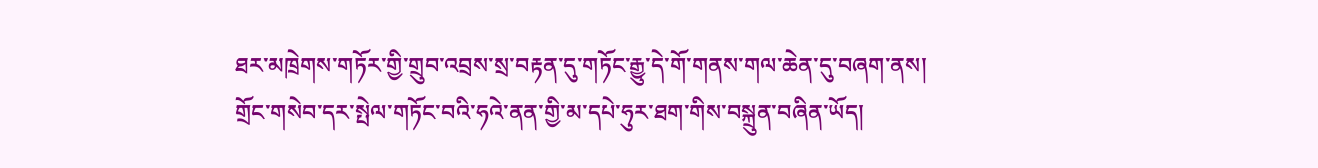ཐར་མཁྲེགས་གཏོར་གྱི་གྲུབ་འབྲས་སྲ་བརྟན་དུ་གཏོང་རྒྱུ་དེ་གོ་གནས་གལ་ཆེན་དུ་བཞག་ནས། གྲོང་གསེབ་དར་སྤེལ་གཏོང་བའི་ཧའེ་ནན་གྱི་མ་དཔེ་ཧུར་ཐག་གིས་བསྐྲུན་བཞིན་ཡོད།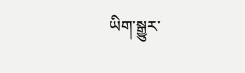ཡིག་སྒྱུར་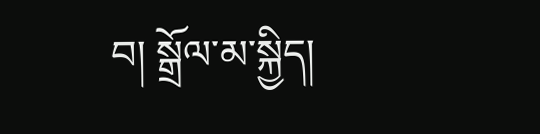བ། སྒྲོལ་མ་སྐྱིད།